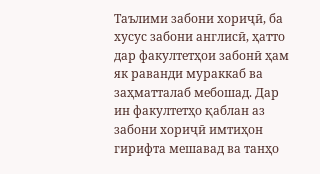Таълими забони хориҷӣ, ба хусус забони англисӣ, ҳатто дар факултетҳои забонӣ ҳам як раванди мураккаб ва заҳматталаб мебошад. Дар ин факултетҳо қаблан аз забони хориҷӣ имтиҳон гирифта мешавад ва танҳо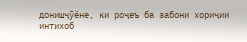донишҷӯёне, ки роҷеъ ба забони хориҷии интихоб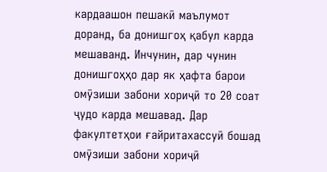кардаашон пешакӣ маълумот доранд, ба донишгоҳ қабул карда мешаванд. Инчунин, дар чунин донишгоҳҳо дар як ҳафта барои омӯзиши забони хориҷӣ то 20 соат ҷудо карда мешавад. Дар факултетҳои ғайритахассуӣ бошад омӯзиши забони хориҷӣ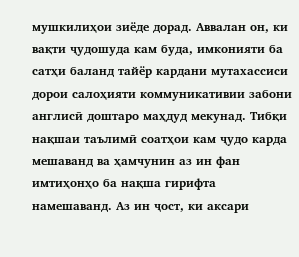мушкилиҳои зиёде дорад. Аввалан он, ки вақти ҷудошуда кам буда, имконияти ба сатҳи баланд тайёр кардани мутахассиси дорои салоҳияти коммуникативии забони англисӣ доштаро маҳдуд мекунад. Тибқи нақшаи таълимӣ соатҳои кам ҷудо карда мешаванд ва ҳамчунин аз ин фан имтиҳонҳо ба нақша гирифта намешаванд. Аз ин ҷост, ки аксари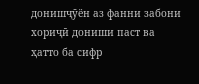донишҷӯён аз фанни забони хориҷӣ дониши паст ва ҳатто ба сифр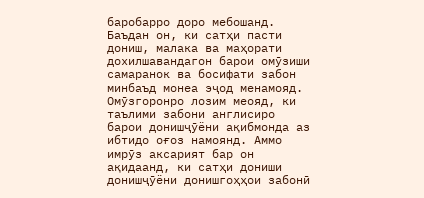баробарро доро мебошанд. Баъдан он, ки сатҳи пасти дониш, малака ва маҳорати дохилшавандагон барои омӯзиши самаранок ва босифати забон минбаъд монеа эҷод менамояд. Омӯзгоронро лозим меояд, ки таълими забони англисиро барои донишҷӯёни ақибмонда аз ибтидо оғоз намоянд. Аммо имрӯз аксарият бар он ақидаанд, ки сатҳи дониши донишҷӯёни донишгоҳҳои забонӣ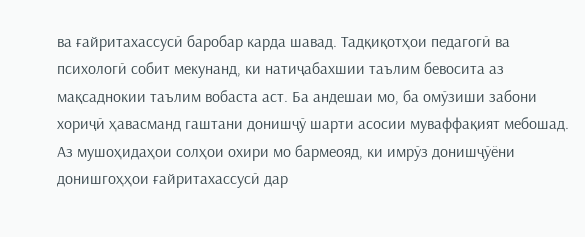ва ғайритахассусӣ баробар карда шавад. Тадқиқотҳои педагогӣ ва психологӣ собит мекунанд, ки натиҷабахшии таълим бевосита аз мақсаднокии таълим вобаста аст. Ба андешаи мо, ба омӯзиши забони хориҷӣ ҳавасманд гаштани донишҷӯ шарти асосии муваффақият мебошад. Аз мушоҳидаҳои солҳои охири мо бармеояд, ки имрӯз донишҷӯёни донишгоҳҳои ғайритахассусӣ дар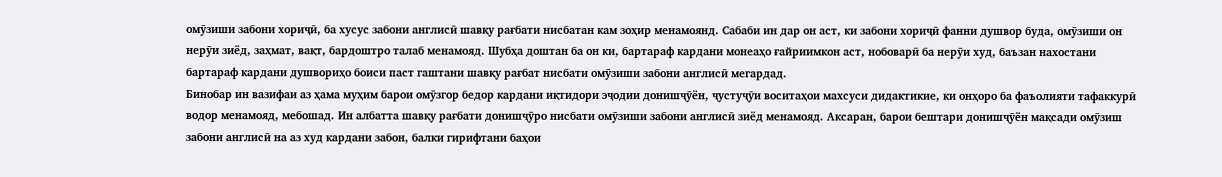омӯзиши забони хориҷӣ, ба хусус забони англисӣ шавқу рағбати нисбатан кам зоҳир менамоянд. Сабаби ин дар он аст, ки забони хориҷӣ фанни душвор буда, омӯзиши он нерӯи зиёд, заҳмат, вақт, бардоштро талаб менамояд. Шубҳа доштан ба он ки, бартараф кардани монеаҳо ғайриимкон аст, нобоварӣ ба нерӯи худ, баъзан нахостани бартараф кардани душвориҳо боиси паст гаштани шавқу рағбат нисбати омӯзиши забони англисӣ мегардад.
Бинобар ин вазифаи аз ҳама муҳим барои омӯзгор бедор кардани иқтидори эҷодии донишҷӯён, ҷустуҷӯи воситаҳои махсуси дидактикие, ки онҳоро ба фаъолияти тафаккурӣ водор менамояд, мебошад. Ин албатта шавқу рағбати донишҷӯро нисбати омӯзиши забони англисӣ зиёд менамояд. Аксаран, барои бештари донишҷӯён мақсади омӯзиш забони англисӣ на аз худ кардани забон, балки гирифтани баҳои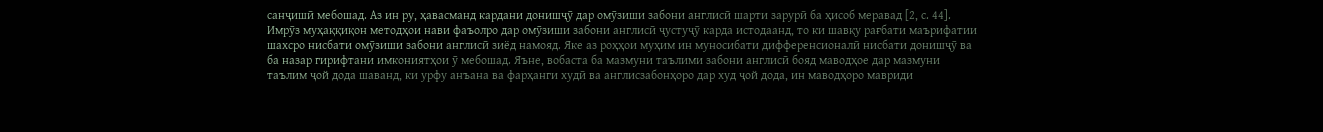санҷишӣ мебошад. Аз ин ру, ҳавасманд кардани донишҷӯ дар омӯзиши забони англисӣ шарти зарурӣ ба ҳисоб меравад [2, с. 44].
Имрӯз муҳаққиқон методҳои нави фаъолро дар омӯзиши забони англисӣ ҷустуҷӯ карда истодаанд, то ки шавқу рағбати маърифатии шахсро нисбати омӯзиши забони англисӣ зиёд намояд. Яке аз роҳҳои муҳим ин муносибати дифференсионалӣ нисбати донишҷӯ ва ба назар гирифтани имкониятҳои ӯ мебошад. Яъне, вобаста ба мазмуни таълими забони англисӣ бояд маводҳое дар мазмуни таълим ҷой дода шаванд, ки урфу анъана ва фарҳанги худӣ ва англисзабонҳоро дар худ ҷой дода, ин маводҳоро мавриди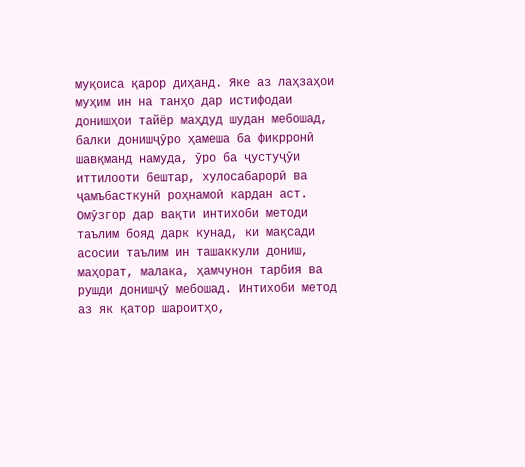муқоиса қарор диҳанд. Яке аз лаҳзаҳои муҳим ин на танҳо дар истифодаи донишҳои тайёр маҳдуд шудан мебошад, балки донишҷӯро ҳамеша ба фикрронӣ шавқманд намуда, ӯро ба ҷустуҷӯи иттилооти бештар, хулосабарорӣ ва ҷамъбасткунӣ роҳнамоӣ кардан аст.
Омӯзгор дар вақти интихоби методи таълим бояд дарк кунад, ки мақсади асосии таълим ин ташаккули дониш, маҳорат, малака, ҳамчунон тарбия ва рушди донишҷӯ мебошад. Интихоби метод аз як қатор шароитҳо,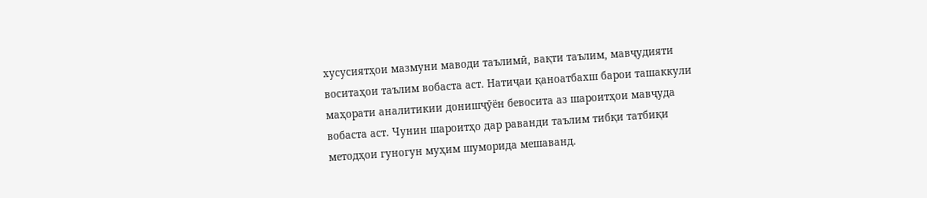хусусиятҳои мазмуни маводи таълимӣ, вақти таълим, мавҷудияти воситаҳои таълим вобаста аст. Натиҷаи қаноатбахш барои ташаккули маҳорати аналитикии донишҷӯён бевосита аз шароитҳои мавҷуда вобаста аст. Чунин шароитҳо дар раванди таълим тибқи татбиқи методҳои гуногун муҳим шуморида мешаванд.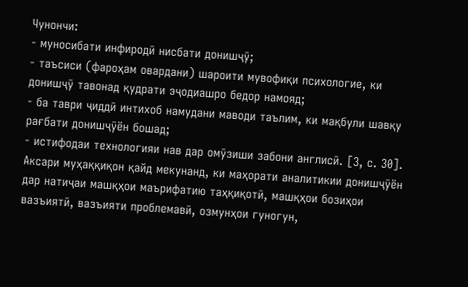Чунончи:
- муносибати инфиродӣ нисбати донишҷӯ;
- таъсиси (фароҳам овардани) шароити мувофиқи психологие, ки донишҷӯ тавонад қудрати эҷодиашро бедор намояд;
- ба таври ҷиддӣ интихоб намудани маводи таълим, ки мақбули шавқу рағбати донишҷӯён бошад;
- истифодаи технологияи нав дар омӯзиши забони англисӣ. [3, с. 30].
Аксари муҳаққиқон қайд мекунанд, ки маҳорати аналитикии донишҷӯён дар натиҷаи машқҳои маърифатию таҳқиқотӣ, машқҳои бозиҳои вазъиятӣ, вазъияти проблемавӣ, озмунҳои гуногун,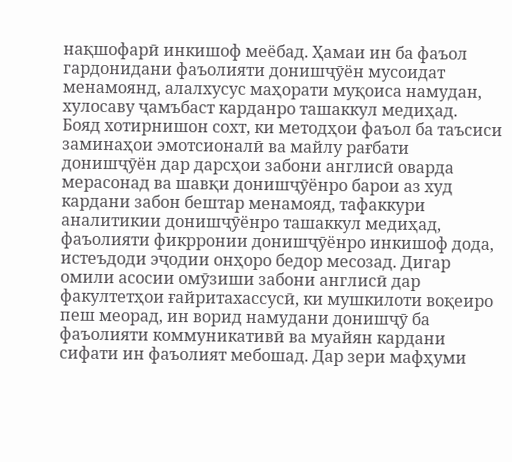нақшофарӣ инкишоф меёбад. Ҳамаи ин ба фаъол гардонидани фаъолияти донишҷӯён мусоидат менамоянд, алалхусус маҳорати муқоиса намудан, хулосаву ҷамъбаст карданро ташаккул медиҳад.
Бояд хотирнишон сохт, ки методҳои фаъол ба таъсиси заминаҳои эмотсионалӣ ва майлу рағбати донишҷӯён дар дарсҳои забони англисӣ оварда мерасонад ва шавқи донишҷӯёнро барои аз худ кардани забон бештар менамояд, тафаккури аналитикии донишҷӯёнро ташаккул медиҳад, фаъолияти фикрронии донишҷӯёнро инкишоф дода, истеъдоди эҷодии онҳоро бедор месозад. Дигар омили асосии омӯзиши забони англисӣ дар факултетҳои ғайритахассусӣ, ки мушкилоти воқеиро пеш меорад, ин ворид намудани донишҷӯ ба фаъолияти коммуникативӣ ва муайян кардани сифати ин фаъолият мебошад. Дар зери мафҳуми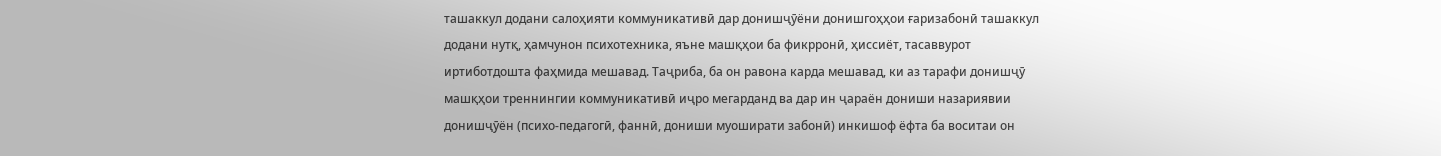ташаккул додани салоҳияти коммуникативӣ дар донишҷӯёни донишгоҳҳои ғаризабонӣ ташаккул додани нутқ, ҳамчунон психотехника, яъне машқҳои ба фикрронӣ, ҳиссиёт, тасаввурот иртиботдошта фаҳмида мешавад. Таҷриба, ба он равона карда мешавад, ки аз тарафи донишҷӯ машқҳои треннингии коммуникативӣ иҷро мегарданд ва дар ин ҷараён дониши назариявии донишҷӯён (психо-педагогӣ, фаннӣ, дониши муоширати забонӣ) инкишоф ёфта ба воситаи он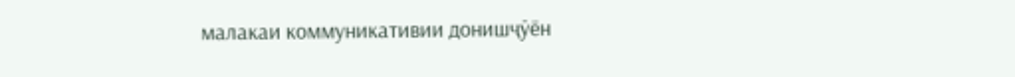малакаи коммуникативии донишҷӯён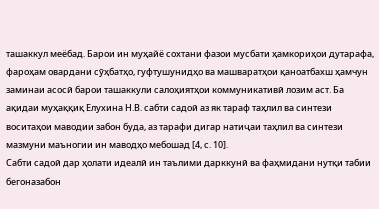ташаккул меёбад. Барои ин муҳайё сохтани фазои мусбати ҳамкориҳои дутарафа, фароҳам овардани сӯҳбатҳо, гуфтушунидҳо ва машваратҳои қаноатбахш ҳамчун заминаи асосӣ барои ташаккули салоҳиятҳои коммуникативӣ лозим аст. Ба ақидаи муҳаққиқ Елухина Н.В. сабти садоӣ аз як тараф таҳлил ва синтези воситаҳои маводии забон буда, аз тарафи дигар натиҷаи таҳлил ва синтези мазмуни маъногии ин маводҳо мебошад [4, с. 10].
Сабти садоӣ дар ҳолати идеалӣ ин таълими дарккунӣ ва фаҳмидани нутқи табии бегоназабон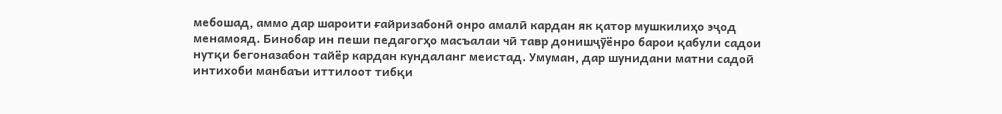мебошад, аммо дар шароити ғайризабонӣ онро амалӣ кардан як қатор мушкилиҳо эҷод менамояд. Бинобар ин пеши педагогҳо масъалаи чӣ тавр донишҷӯёнро барои қабули садои нутқи бегоназабон тайёр кардан кундаланг меистад. Умуман, дар шунидани матни садоӣ интихоби манбаъи иттилоот тибқи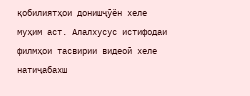қобилиятҳои донишҷӯён хеле муҳим аст. Алалхусус истифодаи филмҳои тасвирии видеоӣ хеле натиҷабахш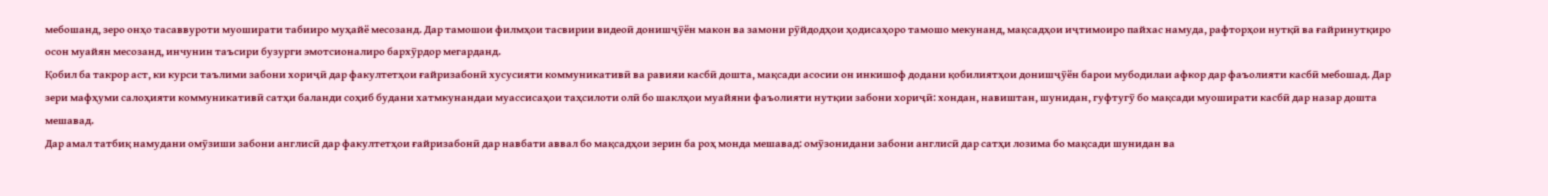мебошанд, зеро онҳо тасаввуроти муоширати табииро муҳайё месозанд. Дар тамошои филмҳои тасвирии видеоӣ донишҷӯён макон ва замони рӯйдодҳои ҳодисаҳоро тамошо мекунанд, мақсадҳои иҷтимоиро пайхас намуда, рафторҳои нутқӣ ва ғайринутқиро осон муайян месозанд, инчунин таъсири бузурги эмотсионалиро бархӯрдор мегарданд.
Қобил ба такрор аст, ки курси таълими забони хориҷӣ дар факултетҳои ғайризабонӣ хусусияти коммуникативӣ ва равияи касбӣ дошта, мақсади асосии он инкишоф додани қобилиятҳои донишҷӯён барои мубодилаи афкор дар фаъолияти касбӣ мебошад. Дар зери мафҳуми салоҳияти коммуникативӣ сатҳи баланди соҳиб будани хатмкунандаи муассисаҳои таҳсилоти олӣ бо шаклҳои муайяни фаъолияти нутқии забони хориҷӣ: хондан, навиштан, шунидан, гуфтугӯ бо мақсади муоширати касбӣ дар назар дошта мешавад.
Дар амал татбиқ намудани омӯзиши забони англисӣ дар факултетҳои ғайризабонӣ дар навбати аввал бо мақсадҳои зерин ба роҳ монда мешавад: омӯзонидани забони англисӣ дар сатҳи лозима бо мақсади шунидан ва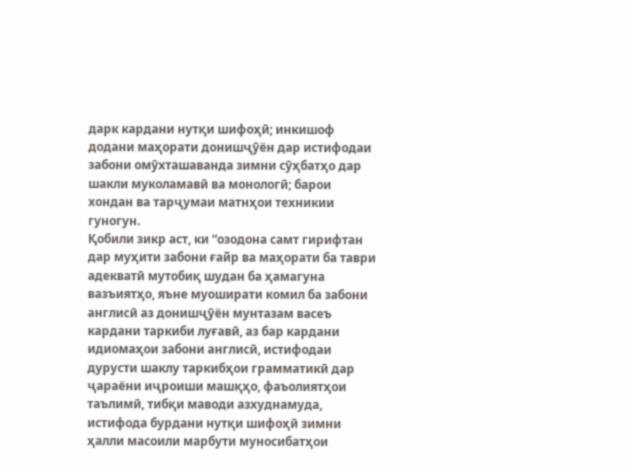дарк кардани нутқи шифоҳӣ; инкишоф додани маҳорати донишҷӯён дар истифодаи забони омӯхташаванда зимни сӯҳбатҳо дар шакли муколамавӣ ва монологӣ; барои хондан ва тарҷумаи матнҳои техникии гуногун.
Қобили зикр аст, ки “озодона самт гирифтан дар муҳити забони ғайр ва маҳорати ба таври адекватӣ мутобиқ шудан ба ҳамагуна вазъиятҳо, яъне муоширати комил ба забони англисӣ аз донишҷӯён мунтазам васеъ кардани таркиби луғавӣ, аз бар кардани идиомаҳои забони англисӣ, истифодаи дурусти шаклу таркибҳои грамматикӣ дар ҷараёни иҷроиши машқҳо, фаъолиятҳои таълимӣ, тибқи маводи азхуднамуда, истифода бурдани нутқи шифоҳӣ зимни ҳалли масоили марбути муносибатҳои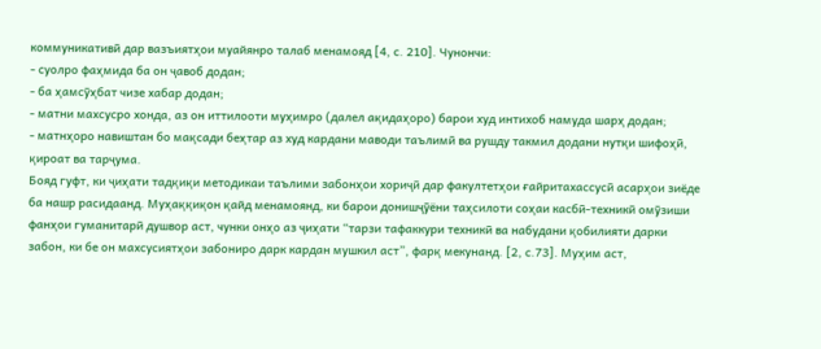коммуникативӣ дар вазъиятҳои муайянро талаб менамояд [4, с. 210]. Чунончи:
- суолро фаҳмида ба он ҷавоб додан;
- ба ҳамсӯҳбат чизе хабар додан;
- матни махсусро хонда, аз он иттилооти муҳимро (далел ақидаҳоро) барои худ интихоб намуда шарҳ додан;
- матнҳоро навиштан бо мақсади беҳтар аз худ кардани маводи таълимӣ ва рушду такмил додани нутқи шифоҳӣ, қироат ва тарҷума.
Бояд гуфт, ки ҷиҳати тадқиқи методикаи таълими забонҳои хориҷӣ дар факултетҳои ғайритахассусӣ асарҳои зиёде ба нашр расидаанд. Муҳаққиқон қайд менамоянд, ки барои донишҷӯёни таҳсилоти соҳаи касбӣ-техникӣ омӯзиши фанҳои гуманитарӣ душвор аст, чунки онҳо аз ҷиҳати “тарзи тафаккури техникӣ ва набудани қобилияти дарки забон, ки бе он махсусиятҳои забониро дарк кардан мушкил аст”, фарқ мекунанд. [2, с.73]. Муҳим аст,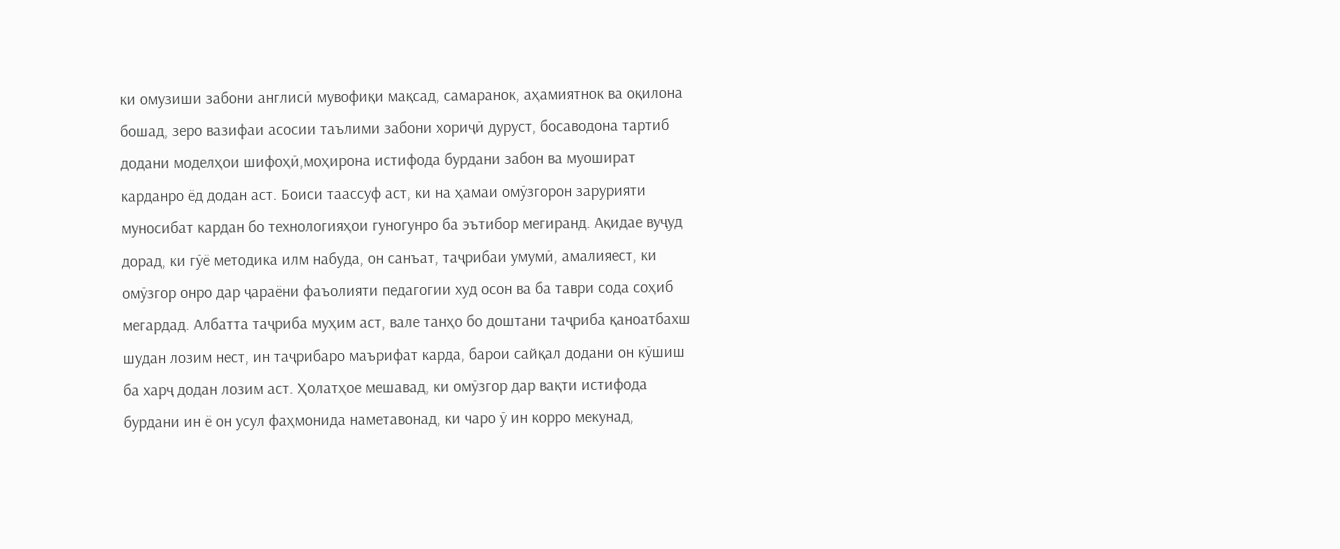ки омузиши забони англисӣ мувофиқи мақсад, самаранок, аҳамиятнок ва оқилона бошад, зеро вазифаи асосии таълими забони хориҷӣ дуруст, босаводона тартиб додани моделҳои шифоҳӣ,моҳирона истифода бурдани забон ва муошират карданро ёд додан аст. Боиси таассуф аст, ки на ҳамаи омӯзгорон зарурияти муносибат кардан бо технологияҳои гуногунро ба эътибор мегиранд. Ақидае вуҷуд дорад, ки гӯё методика илм набуда, он санъат, таҷрибаи умумӣ, амалияест, ки омӯзгор онро дар ҷараёни фаъолияти педагогии худ осон ва ба таври сода соҳиб мегардад. Албатта таҷриба муҳим аст, вале танҳо бо доштани таҷриба қаноатбахш шудан лозим нест, ин таҷрибаро маърифат карда, барои сайқал додани он кӯшиш ба харҷ додан лозим аст. Ҳолатҳое мешавад, ки омӯзгор дар вақти истифода бурдани ин ё он усул фаҳмонида наметавонад, ки чаро ӯ ин корро мекунад,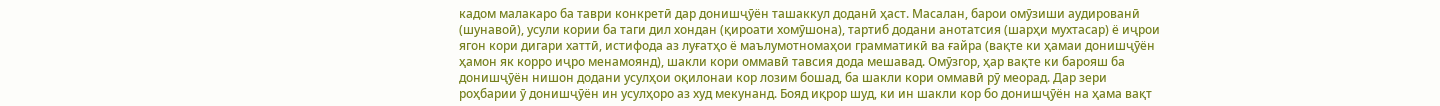кадом малакаро ба таври конкретӣ дар донишҷӯён ташаккул доданӣ ҳаст. Масалан, барои омӯзиши аудированӣ (шунавоӣ), усули кории ба таги дил хондан (қироати хомӯшона), тартиб додани анотатсия (шарҳи мухтасар) ё иҷрои ягон кори дигари хаттӣ, истифода аз луғатҳо ё маълумотномаҳои грамматикӣ ва ғайра (вақте ки ҳамаи донишҷӯён ҳамон як корро иҷро менамоянд), шакли кори оммавӣ тавсия дода мешавад. Омӯзгор, ҳар вақте ки барояш ба донишҷӯён нишон додани усулҳои оқилонаи кор лозим бошад, ба шакли кори оммавӣ рӯ меорад. Дар зери роҳбарии ӯ донишҷӯён ин усулҳоро аз худ мекунанд. Бояд иқрор шуд, ки ин шакли кор бо донишҷӯён на ҳама вақт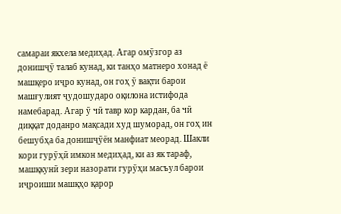самараи якхела медиҳад. Агар омӯзгор аз донишҷӯ талаб кунад, ки танҳо матнеро хонад ё машқеро иҷро кунад, он гоҳ ӯ вақти барои машғулият ҷудошударо оқилона истифода намебарад. Агар ӯ чӣ тавр кор кардан, ба чӣ диққат доданро мақсади худ шуморад, он гоҳ ин бешубҳа ба донишҷӯён манфиат меорад. Шакли кори гурӯҳӣ имкон медиҳад, ки аз як тараф, машқкунӣ зери назорати гурӯҳи масъул барои иҷроиши машқҳо қарор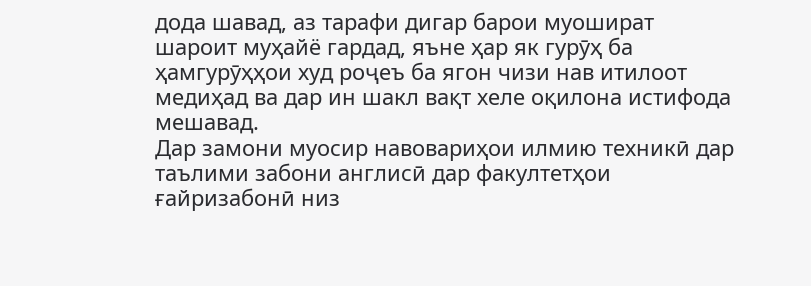дода шавад, аз тарафи дигар барои муошират шароит муҳайё гардад, яъне ҳар як гурӯҳ ба ҳамгурӯҳҳои худ роҷеъ ба ягон чизи нав итилоот медиҳад ва дар ин шакл вақт хеле оқилона истифода мешавад.
Дар замони муосир навовариҳои илмию техникӣ дар таълими забони англисӣ дар факултетҳои ғайризабонӣ низ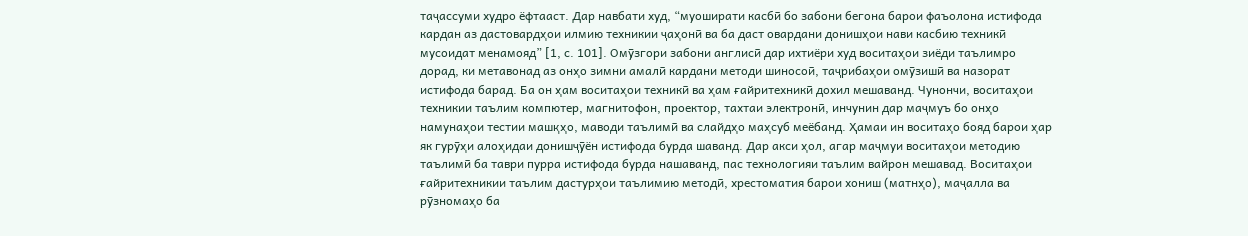таҷассуми худро ёфтааст. Дар навбати худ, “муоширати касбӣ бо забони бегона барои фаъолона истифода кардан аз дастовардҳои илмию техникии ҷаҳонӣ ва ба даст овардани донишҳои нави касбию техникӣ мусоидат менамояд” [1, с. 101]. Омӯзгори забони англисӣ дар ихтиёри худ воситаҳои зиёди таълимро дорад, ки метавонад аз онҳо зимни амалӣ кардани методи шиносоӣ, таҷрибаҳои омӯзишӣ ва назорат истифода барад. Ба он ҳам воситаҳои техникӣ ва ҳам ғайритехникӣ дохил мешаванд. Чунончи, воситаҳои техникии таълим компютер, магнитофон, проектор, тахтаи электронӣ, инчунин дар маҷмуъ бо онҳо намунаҳои тестии машқҳо, маводи таълимӣ ва слайдҳо маҳсуб меёбанд. Ҳамаи ин воситаҳо бояд барои ҳар як гурӯҳи алоҳидаи донишҷӯён истифода бурда шаванд. Дар акси ҳол, агар маҷмуи воситаҳои методию таълимӣ ба таври пурра истифода бурда нашаванд, пас технологияи таълим вайрон мешавад. Воситаҳои ғайритехникии таълим дастурҳои таълимию методӣ, хрестоматия барои хониш (матнҳо), маҷалла ва рӯзномаҳо ба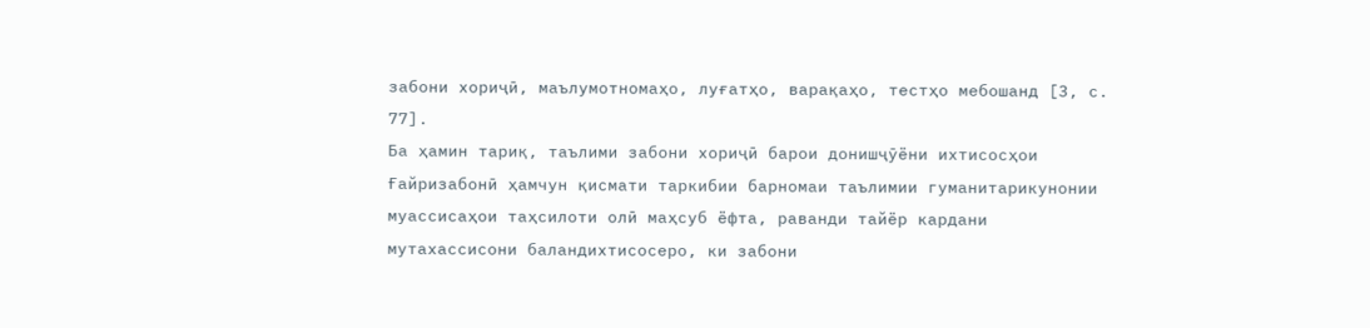забони хориҷӣ, маълумотномаҳо, луғатҳо, варақаҳо, тестҳо мебошанд [3, с. 77].
Ба ҳамин тариқ, таълими забони хориҷӣ барои донишҷӯёни ихтисосҳои Ғайризабонӣ ҳамчун қисмати таркибии барномаи таълимии гуманитарикунонии муассисаҳои таҳсилоти олӣ маҳсуб ёфта, раванди тайёр кардани мутахассисони баландихтисосеро, ки забони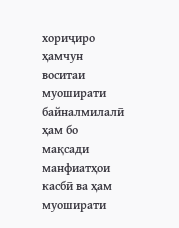хориҷиро ҳамчун воситаи муоширати байналмилалӣ ҳам бо мақсади манфиатҳои касбӣ ва ҳам муоширати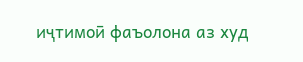иҷтимоӣ фаъолона аз худ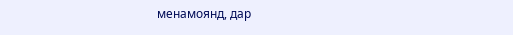менамоянд, дар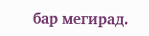бар мегирад.